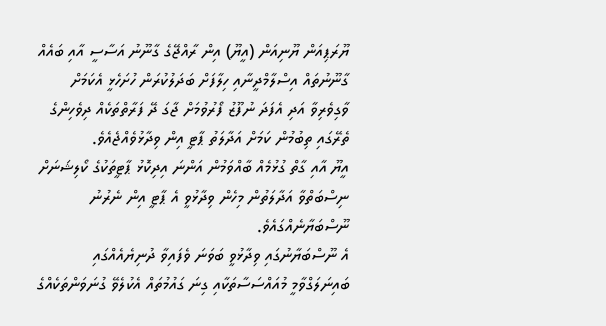ޔޫރަޕިއަން ޔޫނިއަން (އީޔޫ) އިން ރާއްޖޭގެ ގާނޫނު އަސާސީ އާއި ބައެއް ގާނޫނުތައް އިސްލާމްދީނާއި ހިލާފަށް ބަދަލުކުރަން ހުށަހެޅީ އެކަމަށް ވާގިވެރިވާ އަދި އެފަދަ ނުފޫޒު ފޯރުވުމަށް ޖާގަ ދޭ ފަރާތްތަކެއް ދިވެހިންގެ ތެރޭގައި ތިބުމުން ކަމަށް އަދާލަތު ޕާޓީ އިން ވިދާޅުވެއްޖެއެވެ.
އީޔޫ އާއި ގާތް ގުޅުމެއް ބާއްވަމުން އަންނަ އިދިކޮޅު ޕާޓީތަކުގެ ކޯލިޝަނަށް ނިސްބަތްވާ އަދާލަތުން މިހެން ވިދާޅުވީ އެ ޕާޓީ އިން ނެރުނު ނޫސްބަޔާނެއްގައެވެ.
އެ ނޫސްބަޔާނުގައި ވިދާޅުވީ ބަވަނަ ވެފައިވާ ދުނިޔެއެއްގައި ބައިނަލަގްވާމީ މުއައްސަސާތަކާއި ގިނަ ގައުމުތައް އެކުލެވޭ ގުނަވަންތަކެއްގެ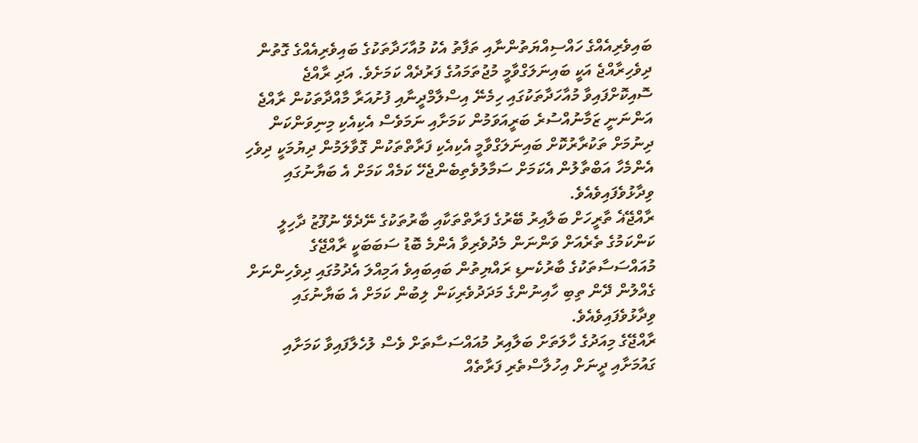ބައިވެރިއެއްގެ ހައްސިއްޔަތުންނާއި ތަފާތު އެކު މުއާހަދާތަކުގެ ބައިވެރިއެއްގެ ގޮތުން ދިވެހިރާއްޖެ އަކީ ބައިނަލަގްވާމީ މުޖުތަމައުގެ ފަރުދެއް ކަމަށެވެ. އަދި ރާއްޖެ ސޮއިކޮށްފައިވާ މުއާހަދާތަކުގައި ހިމެނޭ އިސްލާމްދީނާއި ފުށުއަރާ މާއްދާތަކުން ރާއްޖެ އަންނަނީ ޒަމާނުއްސުރެ ބަރީއަވަމުން ކަމަށާއި ނަމަވެސް އެކިއެކި މިނިވަންކަން ދިނުމަށް ތަކުރާރުކޮށް ބައިނަލަގްވާމީ އެކިއެކި ފަރާތްތަކުން ގޮވާލަމުން ދިޔުމަކީ ދިވެހި އެންމެހާ އަބްތާލުން އެކަމަށް ސަމާލުވެތިބެންޖެހޭ ކަމެއް ކަމަށް އެ ބަޔާނުގައި ވިދާޅުވެފައިވެއެވެ.
ރާއްޖޭޣެ ތާރީހަށް ބަލާއިރު ބޭރުގެ ފަރާތްތަކާއި ބާރުތަކުގެ ނޭދެވޭ ނުފޫޒު ދާހިލީ ކަންކަމުގެ ތެރެއަށް ވަންނަން މެދުވެރިވާ އެންމެ ބޮޑު ސަބަބަކީ ރާއްޖޭގެ މުއައްސަސާތަކުގެ ބާރުކެނޑި ރައްޔިތުން ބައިބައިވެ އަމިއްލަ އެދުމުގައި ދިވެހިންނަށް ގެއްލުން ދޭން ތިބި ހާއިނުންގެ މަދަދުވެރިކަން ލިބުން ކަމަށް އެ ބަޔާނުގައި ވިދާޅުވެފައިވެއެވެ.
ރާއްޖޭގެ މިއަދުގެ ހާލަތަށް ބަލާއިރު މުއައްސަސާތަށް ވެސް ލުހެލާފައިވާ ކަމަށާއި ގައުމަށާއި ދީނަށް އިހުލާސްތެރި ފަރާތެއް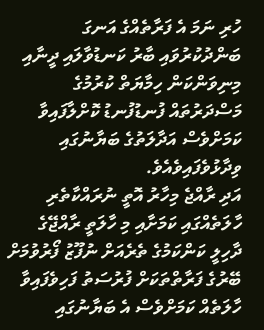ހުރި ނަމަ އެ ފަރާތެއްގެ އަނގަ ބަންދުކުރުވައި ބާރު ކަނޑުވާލައި ދީނާއި މިނިވަންކަން ހިމާޔަތް ކުރުމުގެ މަސްދަރުތައް ފުނޑުފުނޑު ކޮށްލާފައިވާ ކަމަށްވެސް އަދާލަތުގެ ބަޔާނުގައި ވިދާޅުވެފައިވެއެވެ.
އަދި ރާއްޖެ މިހާރު އޮތީ ނުރައްކާތެރި ހާލަތެއްގައި ކަމަށާއި މި ހާލަތީ ރާއްޖޭގެ ދާހިލީ ކަންކަމުގެ ތެރެއަށް ނުފޫޒު ފޯރުވުމަށް ބޭރުގެ ފަރާތްތަކަށް ފުރުސަތު ފަހިވެފައިވާ ހާލަތެއް ކަމަށްވެސް އެ ބަޔާނުގައި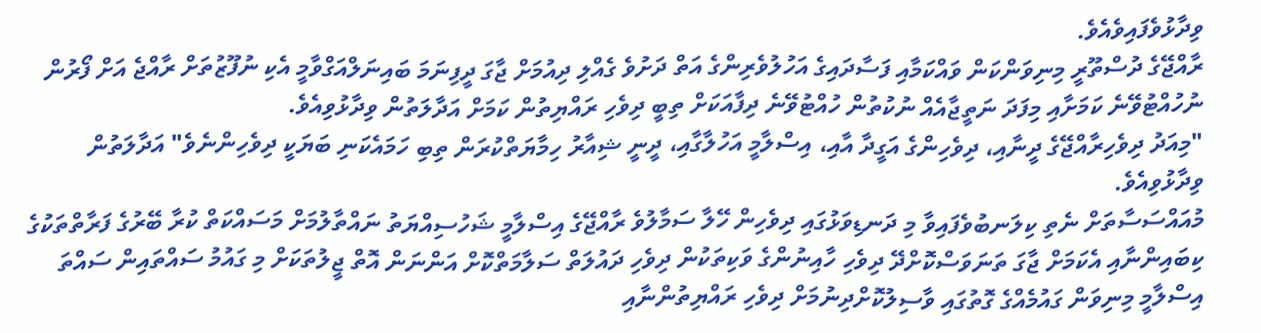ވިދާޅުވެފައިވެއެވެ.
ރާއްޖޭގެ ދުސްތޫރީ މިނިވަންކަން ވައްކަމާއި ފަސާދައިގެ އަހުލުވެރިންގެ އަތް ދަށުވެ ގެއްލި ދިއުމަށް ޖާގަ ދީފިނަމަ ބައިނަލްއަގްވާމީ އެކި ނުފޫޒުތަށް ރާއްޖެ އަށް ފޯރުން ނުހުއްޓުވޭނެ ކަމަށާއި މިފަދަ ނަތީޖާއެއް ނުކުތުން ހުއްޓުވޭނެ ދިފާއަކަށް ތިބީ ދިވެހި ރައްޔިތުން ކަމަށް އަދާލަތުން ވިދާޅުވިއެވެ.
"މިއަދު ދިވެހިރާއްޖޭގެ ދީނާއި، ދިވެހިންގެ އަގީދާ އާއި، އިސްލާމީ އަހުލާގާއި، ދީނީ ޝިއާރު ހިމާޔަތްކުރަން ތިބި ހަމައެކަނި ބަޔަކީ ދިވެހިންނެވެ" އަދާލަތުން ވިދާޅުވިއެވެ.
މުއައްސަސާތަށް ނެތި ކިލަނބުވެފައިވާ މި ދަނޑިވަޅުގައި ދިވެހިން ހޭލާ ސަމާލުވެ ރާއްޖޭގެ އިސްލާމީ ޝަހުސިއްޔަތު ނައްތާލުމަށް މަސައްކަތް ކުރާ ބޭރުގެ ފަރާތްތަކުގެ ކިބައިންނާއި އެކަމަށް ޖާގަ ތަނަވަސްކޮށްދޭ ދިވެހި ހާއިނުންގެ ވަކިތަކުން ދިވެހި ދައުލަތް ސަލާމަތްކޮށް އަންނަން އޮތް ޖީލުތަކަށް މި ގައުމު ސައްތައިން ސައްތަ އިސްލާމީ މިނިވަން ގައުމެއްގެ ގޮތުގައި ވާސިލުކޮށްދިނުމަށް ދިވެހި ރައްޔިތުންނާއި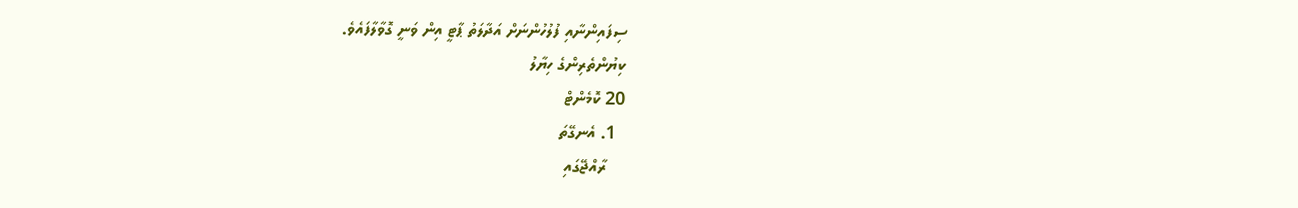ސިފައިންނާއި ފުލުހުންނަށް އަދާލަތު ޕާޓީ އިން ވަނީ ގޮވާލާފައެވެ.
ކިޔުންތެރިންގެ ހިޔާލު
20 ކޮމެންޓް
  1. އެނގޭތަ
    ރާއްޖޭގައި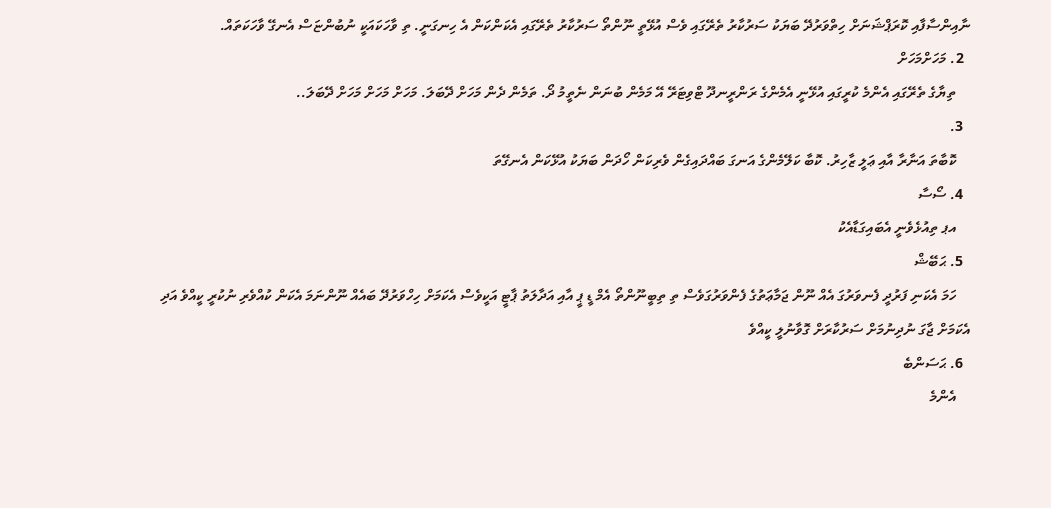ނާއިންސާފާއި ކޮރަޕްޝަނަށް ހިތްވަރުދޭ ބަޔަކު ސަރުކާރު ތެރޭގައި ވެސް އުޅޭތީ ނޫންތޯ ސަރުކާރު ތެރޭގައި އެކަންކަން އެ ހިނގަނީ. ތި ވާހަކައަކީ ނުބުންޏަސް އެނގޭ ވާހަކަތައް.
  2. މަހަށްމަހަށް
    ތިޔާގެ ތެރޭގައި އެންމެ ކުރީގައި އުޅޭނީ އެމެންގެ ރަންރީނދޫ ޓްވިޓަރޭ އޭ މަމެން ބުނަން ނެތީމު ދޯ. ތަމެން ދެން މަހަށް ދޭބަލަ. މަހަށް މަހަށް މަހަށް ދޭބަލަ..
  3.
    ކޮބާތަ އަނާރާ އާއި ޢަލީ ޒާހިރު. ކޮބާ ކަލޭމެންގެ އަނގަ ބައްދައިގެން ވެރިކަން ހޯދަން ބަޔަކު އުޅޭކަން އެނގޭތަ
  4. ސޯސާ
    އޕ ތިއުޅެވެނީ އެބައިގަޑާއެކު
  5. ޙަބޭޝް
    ހަމަ އެކަނި ފަރުދީ ފެނވަރުގަ އެއް ނޫން ޖަމާޢަތުގެ ފެންވަރުގަވެސް ތި ތިބީނޫންތޯ އެމް ޑީ ޕީ އާއި އަދާލަތު ޕާޓީ އަކީވެސް އެކަމަށް ހިހްވަރުދޭ ބައެއް ނޫންނަމަ އެކަން ކުއްވެރި ނުކުރީ ކީއްވެ އަދި އެކަމަށް ޖާގަ ނުދިނުމަށް ސަރުކާރަށް ގޮވާނުލީ ކީއްވެ
  6. ޙަސަންބެ
    އެންމެ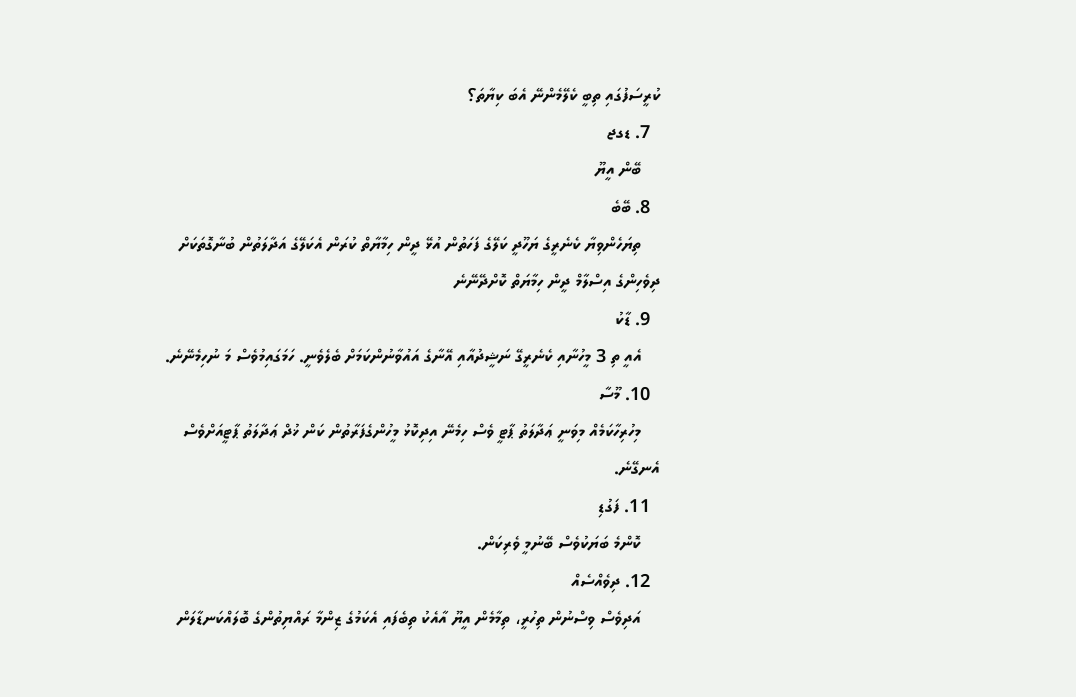ކުރީސަފުގައި ތިބީ ކެލޭމެންނޭ އެބަ ކިޔާތަ؟
  7. ޑގޖ
    ބޭން އީޔޫ
  8. ބޭބެ
    ތިޔަހެންވިޔާ ކެނެރީގެ ޔަހޫދީ ކަލޭގެ ފަހަތުން އުޅޭ ދީން ހިމާޔާތް ކުރަން އެކަލޭގެ އަދާލަތުން ބުނާގޮތަކަށް ދިވެހިންގެ އިސްލާމް ދީން ހިމާޔަތް ކޮށްދޭނޭނެ
  9. ޑާކު
    އެއީ ތި 3 މީހުނާއި ކެނެރީގޭ ނަޝީދުއާއި އޭނާގެ އައުވާނުންކަމަށް ބެލެވެނީ. ހަމަގައިމުވެސް މަ ނުހިމެނޭނެ.
  10. މޫސާ
    މިހުރިހާކަމެއް މިވަނީ ޢަދާލަތު ޕާޓީ ވެސް ހިމެނޭ އިދިކޮޅު މީހުންގެފަރާތުން ކަން ޚުދް ޢަދާލަތު ޕާޓީއަށްވެސް އެނގޭނެ.
  11. ފަގުޑި
    ކޮންމެ ބަޔަކުވެސް ބޭނުމީ ވެރިކަން.
  12. ދިވެއްސެއް
    އަދިވެސް ވިސްނުން ތިހުރީ، ތިމާމެން އީޔޫ އާއެކު ތިބެފައި އެކަމުގެ ޒިންމާ ރައްޔިތުންގެ ބޮލައްކަނޑާލަން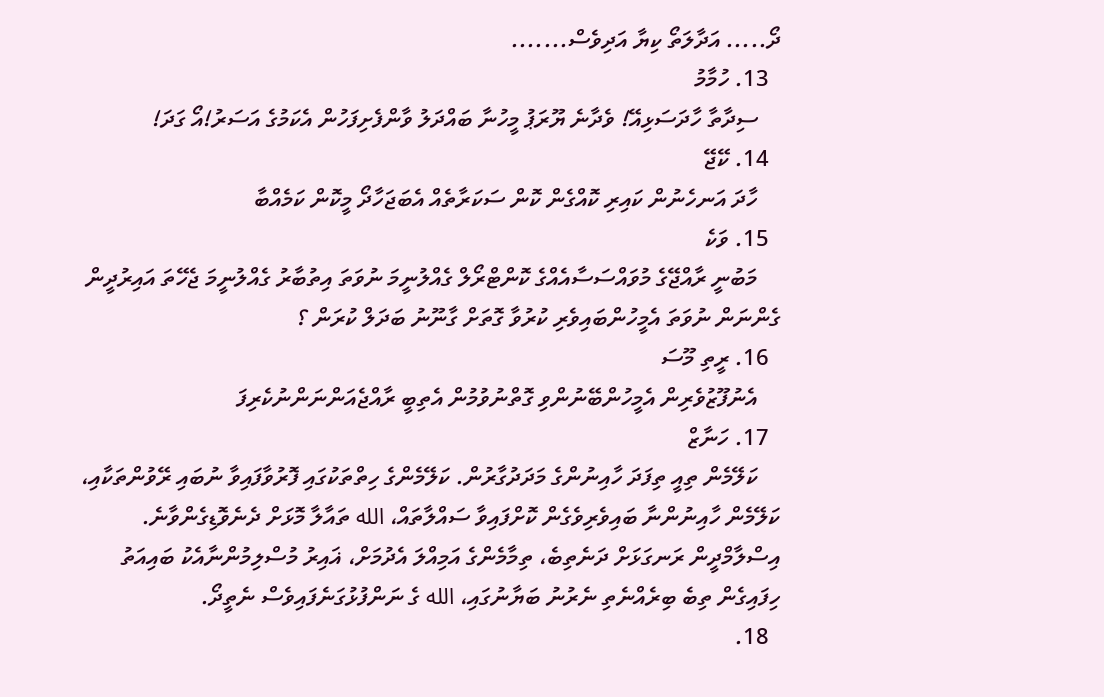ދޯ..... އަދާލަތޯ ކިޔާ އަދިވެސް.......
  13. ހުމާމު
    ސިދާތާ ހާދަސަޅިއޭ! ވެދާނެ ޔޫރަޕު މީހުނާ ބައްދަލު ވާންފެށިފަހުން އެކަމުގެ އަސަރު!އޯ ގަދަ!
  14. ކޭޖޭ
    ހާދަ އަނހެނުން ކައިރި ކޮއްގެން ކޮން ސަކަރާތެއް އެބަޖަހާދޯ މީކޮން ކަމެއްބާ
  15. ވަކެ
    މަބުނީ ރާއްޖޭގެ މުވައްސަސާއެއްގެ ކޮންޓްރޯލް ގެއްލުނީމަ ނުވަތަ އިތުބާރު ގެއްލުނީމަ ޖެހޭތަ އައިރުދީން ގެންނަން ނުވަތަ އެމީހުންބައިވެރި ކުރުވާ ގޮތަށް ގާނޫނު ބަދަލް ކުރަން ؟
  16. ރީތި މޫސަ
    އެނުފޫޒުވެރިން އެމީހުންބޭނުންވި ގޮތްނުވުމުން އެތިބީ ރާއްޖެއަންނަންނުކެރިފަ
  17. ހަނާޒް
    ކަލޭމެން ތިއީ ތިފަދަ ހާއިނުންގެ މަދަދުގާރުން. ކަލޭމެންގެ ހިތްތަކުގައި ފޮރުވާފައިވާ ނުބައި ރޭވުންތަކާއި، ކަލޭމެން ހާއިނުންނާ ބައިވެރިވެގެން ކޮށްފައިވާ ސައްލާތައް، الله ތައާލާ މޮޅަށް ދެނެވޮޑިގެންވާނެ. އިސްލާމްދީން ރަނގަޅަށް ދަނެތިބެ، ތިމާމެންގެ އަމިއްލަ އެދުމަށް، ޣައިރު މުސްލިމުންނާއެކު ބައިއަތު ހިފައިގެން ތިބެ ބިރެއްނެތި ނެރުނު ބަޔާނުގައި، الله ގެ ނަންފުޅުގަނެފައިވެސް ނެތީދޯ.
  18.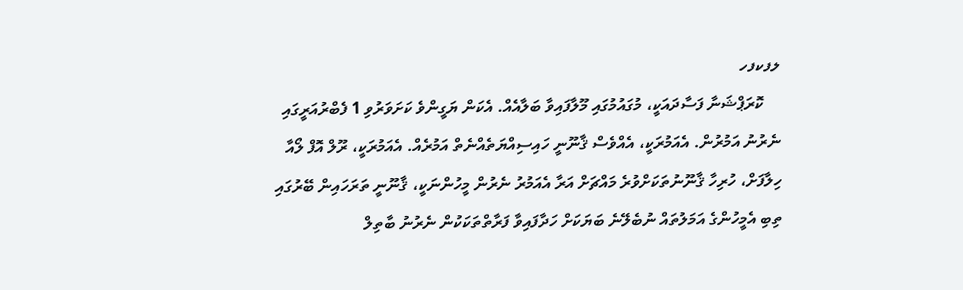ލފކފހ
    ކޮރަޕްޝަނާ ފަސާދައަކީ، މުގައުމުގައި މޫލާފައިވާ ބަލާއެއް. އެކަން ޔަގީންވެ ކަށަވަރުވި 1 ފެބްރުއަރީގައި ނެރުނު އަމުރުން. އެއަމުރަކީ، އެއްވެސް ޤާނޫނީ ހައިސިއްޔަތެއްނެތް އަމުރެއް. އެއަމުރަކީ، ރޫލް އޮފް ލޯއާ ހިލާފަށް، ހުރިހާ ޤާނޫނުތަކަށްވުރެ މައްޗަށް އަރާ އެއަމުރު ނެރުން މީހުންނަކީ، ޤާނޫނީ ތަރަހައިން ބޭރުގައި ތިބި އެމީހުންގެ އަމަލުތައް ނުބެލޭނެ ބަޔަކަށް ހަދާފައިވާ ފަރާތްތަކަކުން ނެރުނު ބާތިލް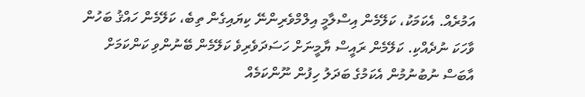އަމުރެއް. އެކަމަކު، ކަލޭމެން އިސްލާމީ އިލްމްވެރިންނޭ ކިޔައިގެން ތިބެ، ކަލޭމެން ހައްޤު ބަހުން ވާހަކަ ނުދެއްކި. ކަލޭމެން ރައީސް ޔާމީނަށް ހަސަދަވެރިވެ ކަލޭމެން ބޭނުންވި ކަންކަމަށް އާބަސް ނުބުނުމުން އެކަމުގެ ބަދަލު ހިފުން ނޫންކަމެއް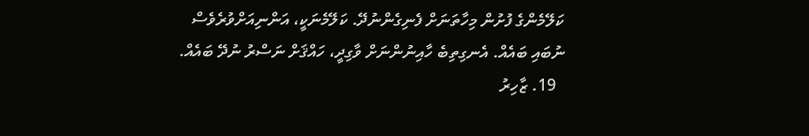ކަލޭމެންގެ ފުށުން މިހާތަނަށް ފެނިގެންނުދޭ. ކަލޭމެނަކީ، އަންނިއަށްވުރެވެސް ނުބައި ބައެއް. އެނގިތިބެ ހާއިނުންނަށް ވާގިދީ، ހައްޤަށް ނަސްރު ނުދޭ ބައެއް.
  19. ޒާހިރު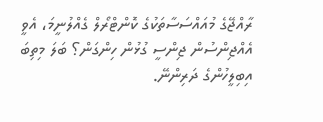ރާއްޖޭގެ މުއައްސަސާތަކުގެ ކޮންޓްރޯލް ގެއްލުނީމަ، އެވީ އެއްޖިންސުން ޖިންސީ ގުޅުން ހިންގަން؟ ބަލަ މިތިބަ އިބިލީހުންގެ ދަރިންނޭ.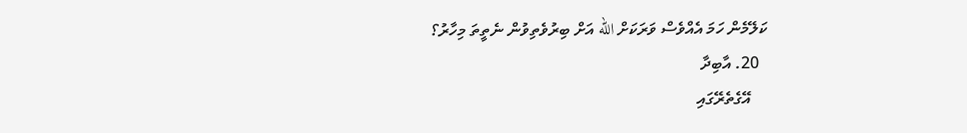ކަލޭމެން ހަމަ އެއްވެސް ވަރަކަށް الله އަށް ބިރުވެތިވުން ނެތީތަ މިހާރު؟
  20. އާބިދާ
    އޭގެތެރޭގައި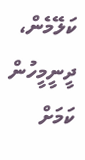ކަލޭމެން، ދީނީމީހުން ކަމަށް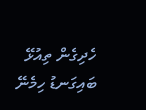ހެދިގެން ތިއުޅޭ ބައިގަނޑު ހިމެނޭ